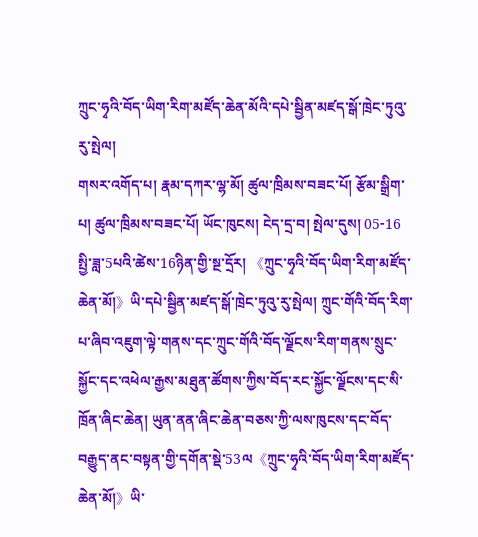ཀྲུང་ཧྭའི་བོད་ཡིག་རིག་མཛོད་ཆེན་མོའི་དཔེ་སྦྱིན་མཛད་སྒོ་ཁྲེང་ཏུའུ་རུ་སྤེལ།
གསར་འགོད་པ། རྣམ་དཀར་ལྷ་མོ། ཚུལ་ཁྲིམས་བཟང་པོ། རྩོམ་སྒྲིག་པ། ཚུལ་ཁྲིམས་བཟང་པོ། ཡོང་ཁུངས། ངེད་དྲ་བ། སྤེལ་དུས། 05-16
སྤྱི་ཟླ་5པའི་ཚེས་16ཉིན་གྱི་སྔ་དྲོར། 《ཀྲུང་ཧྭའི་བོད་ཡིག་རིག་མཛོད་ཆེན་མོ།》ཡི་དཔེ་སྦྱིན་མཛད་སྒོ་ཁྲེང་ཏུའུ་རུ་སྤེལ། ཀྲུང་གོའི་བོད་རིག་པ་ཞིབ་འཇུག་ལྟེ་གནས་དང་ཀྲུང་གོའི་བོད་ལྗོངས་རིག་གནས་སྲུང་སྐྱོང་དང་འཕེལ་རྒྱས་མཐུན་ཚོགས་ཀྱིས་བོད་རང་སྐྱོང་ལྗོངས་དང་སི་ཁྲོན་ཞིང་ཆེན། ཡུན་ནན་ཞིང་ཆེན་བཅས་ཀྱི་ལས་ཁུངས་དང་བོད་བརྒྱུད་ནང་བསྟན་གྱི་དགོན་སྡེ་53ལ《ཀྲུང་ཧྭའི་བོད་ཡིག་རིག་མཛོད་ཆེན་མོ།》ཡི་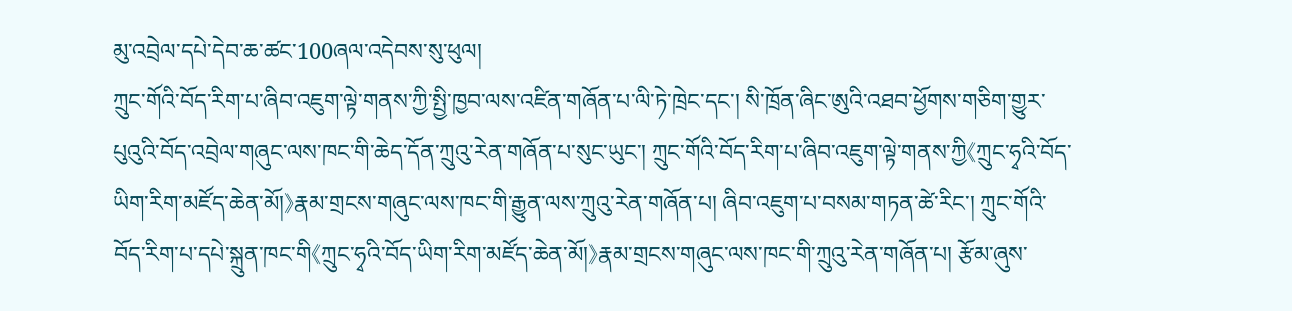མུ་འབྲེལ་དཔེ་དེབ་ཆ་ཚང་100ཞལ་འདེབས་སུ་ཕུལ།
ཀྲུང་གོའི་བོད་རིག་པ་ཞིབ་འཇུག་ལྟེ་གནས་ཀྱི་སྤྱི་ཁྱབ་ལས་འཛིན་གཞོན་པ་ལི་ཏེ་ཁྲེང་དང་། སི་ཁྲོན་ཞིང་ཨུའི་འཐབ་ཕྱོགས་གཅིག་གྱུར་པུའུའི་བོད་འབྲེལ་གཞུང་ལས་ཁང་གི་ཆེད་དོན་ཀྲུའུ་རེན་གཞོན་པ་སུང་ཡུང་། ཀྲུང་གོའི་བོད་རིག་པ་ཞིབ་འཇུག་ལྟེ་གནས་ཀྱི《ཀྲུང་ཧྭའི་བོད་ཡིག་རིག་མཛོད་ཆེན་མོ།》རྣམ་གྲངས་གཞུང་ལས་ཁང་གི་རྒྱུན་ལས་ཀྲུའུ་རེན་གཞོན་པ། ཞིབ་འཇུག་པ་བསམ་གཏན་ཚེ་རིང་། ཀྲུང་གོའི་བོད་རིག་པ་དཔེ་སྐྲུན་ཁང་གི《ཀྲུང་ཧྭའི་བོད་ཡིག་རིག་མཛོད་ཆེན་མོ།》རྣམ་གྲངས་གཞུང་ལས་ཁང་གི་ཀྲུའུ་རེན་གཞོན་པ། རྩོམ་ཞུས་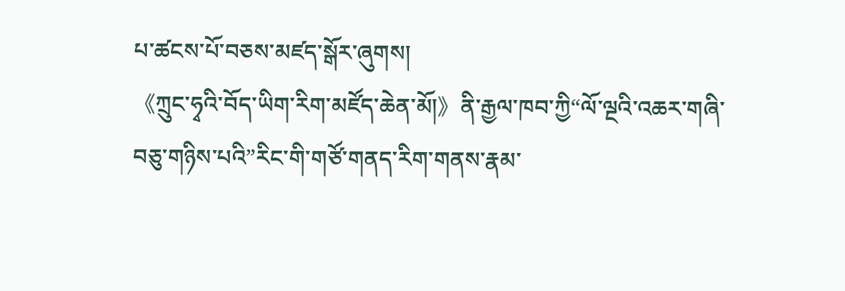པ་ཚངས་པོ་བཅས་མཛད་སྒོར་ཞུགས།
《ཀྲུང་ཧྭའི་བོད་ཡིག་རིག་མཛོད་ཆེན་མོ།》ནི་རྒྱལ་ཁབ་ཀྱི“ལོ་ལྔའི་འཆར་གཞི་བཅུ་གཉིས་པའི”རིང་གི་གཙོ་གནད་རིག་གནས་རྣམ་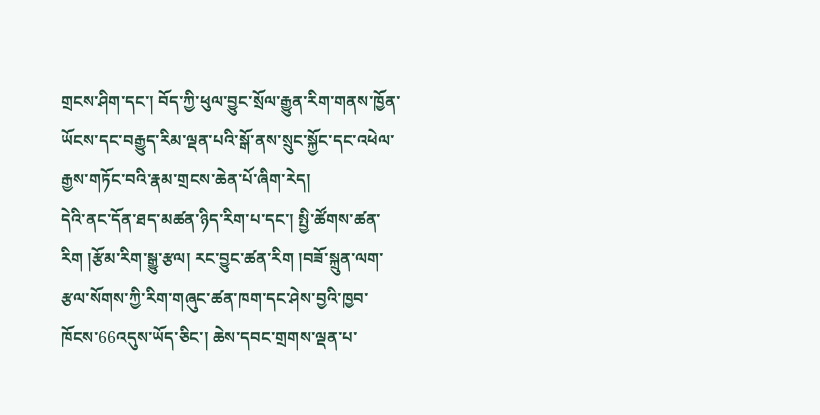གྲངས་ཤིག་དང་། བོད་ཀྱི་ཕུལ་བྱུང་སྲོལ་རྒྱུན་རིག་གནས་ཁྱོན་ཡོངས་དང་བརྒྱུད་རིམ་ལྡན་པའི་སྒོ་ནས་སྲུང་སྐྱོང་དང་འཕེལ་རྒྱས་གཏོང་བའི་རྣམ་གྲངས་ཆེན་པོ་ཞིག་རེད།
དེའི་ནང་དོན་ཐད་མཚན་ཉིད་རིག་པ་དང་། སྤྱི་ཚོགས་ཚན་རིག །རྩོམ་རིག་སྒྱུ་རྩལ། རང་བྱུང་ཚན་རིག །བཟོ་སྐྲུན་ལག་རྩལ་སོགས་ཀྱི་རིག་གཞུང་ཚན་ཁག་དང་ཤེས་བྱའི་ཁྱབ་ཁོངས་66འདུས་ཡོད་ཅིང་། ཆེས་དབང་གྲགས་ལྡན་པ་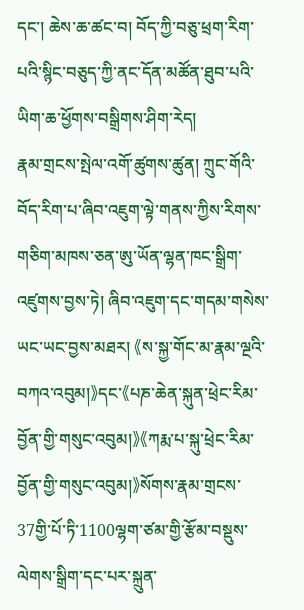དང་། ཆེས་ཆ་ཚང་བ། བོད་ཀྱི་བཅུ་ཕྲག་རིག་པའི་སྙིང་བཅུད་ཀྱི་ནང་དོན་མཚོན་ཐུབ་པའི་ཡིག་ཆ་ཕྱོགས་བསྒྲིགས་ཤིག་རེད།
རྣམ་གྲངས་སྤེལ་འགོ་ཚུགས་ཚུན། ཀྲུང་གོའི་བོད་རིག་པ་ཞིབ་འཇུག་ལྟེ་གནས་ཀྱིས་རིགས་གཅིག་མཁས་ཅན་ཨུ་ཡོན་ལྷན་ཁང་སྒྲིག་འཛུགས་བྱས་ཏེ། ཞིབ་འཇུག་དང་གདམ་གསེས་ཡང་ཡང་བྱས་མཐར། 《ས་སྐྱ་གོང་མ་རྣམ་ལྔའི་བཀའ་འབུམ།》དང་《པཎ་ཆེན་སྐུན་ཕྲེང་རིམ་བྱོན་གྱི་གསུང་འབུམ།》《ཀརྨ་པ་སྐུ་ཕྲེང་རིམ་བྱོན་གྱི་གསུང་འབུམ།》སོགས་རྣམ་གྲངས་37གྱི་པོ་ཏི་1100ལྷག་ཙམ་གྱི་རྩོམ་བསྡུས་ལེགས་སྒྲིག་དང་པར་སྐྲུན་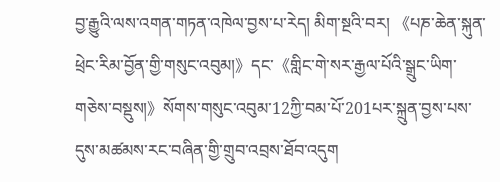བྱ་རྒྱུའི་ལས་འགན་གཏན་འཁེལ་བྱས་པ་རེད། མིག་སྔའི་བར། 《པཎ་ཆེན་སྐུན་ཕྲེང་རིམ་བྱོན་གྱི་གསུང་འབུམ།》དང་《གླིང་གེ་སར་རྒྱལ་པོའི་སྒྲུང་ཡིག་གཅེས་བསྡུས།》སོགས་གསུང་འབུམ་12ཀྱི་བམ་པོ་201པར་སྐྲུན་བྱས་པས་དུས་མཚམས་རང་བཞིན་གྱི་གྲུབ་འབྲས་ཐོབ་འདུག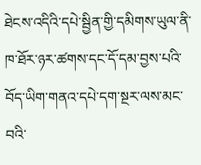ཐེངས་འདིའི་དཔེ་སྦྱིན་གྱི་དམིགས་ཡུལ་ནི་ཁ་ཐོར་ཉར་ཚགས་དང་དོ་དམ་བྱས་པའི་བོད་ཡིག་གནའ་དཔེ་དག་སྔར་ལས་མང་བའི་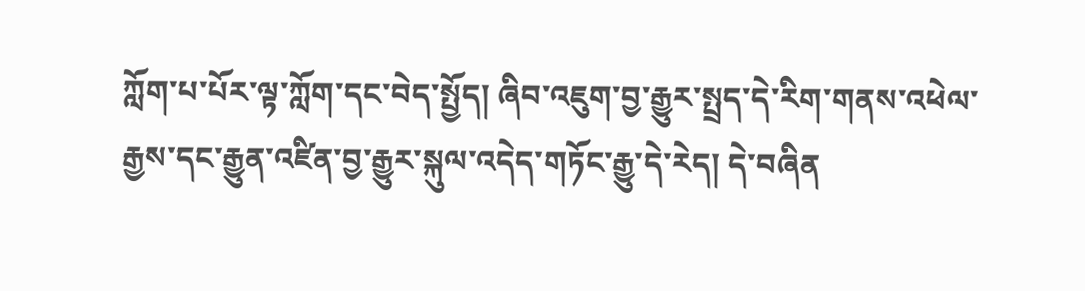ཀློག་པ་པོར་ལྟ་ཀློག་དང་བེད་སྤྱོད། ཞིབ་འཇུག་བྱ་རྒྱུར་སྤྲད་དེ་རིག་གནས་འཕེལ་རྒྱས་དང་རྒྱུན་འཛིན་བྱ་རྒྱུར་སྐུལ་འདེད་གཏོང་རྒྱུ་དེ་རེད། དེ་བཞིན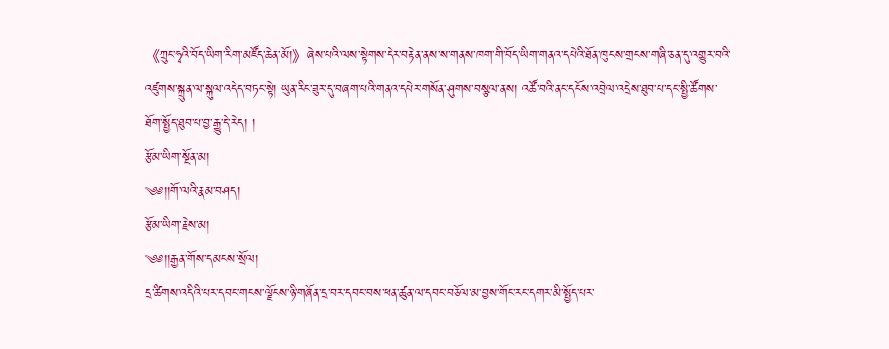《ཀྲུང་ཧྭའི་བོད་ཡིག་རིག་མཛོད་ཆེན་མོ།》ཞེས་པའི་ལས་སྟེགས་དེར་བརྟེན་ནས་ས་གནས་ཁག་གི་བོད་ཡིག་གནའ་དཔེའི་ཐོན་ཁུངས་གྲངས་གཞི་ཅན་དུ་འགྱུར་བའི་འཛུགས་སྐྲུན་ལ་སྐུལ་འདེད་བཏང་སྟེ། ཡུན་རིང་ཟུར་དུ་བཞག་པའི་གནའ་དཔེར་གསོན་ཤུགས་བསྩལ་ནས། འཚོ་བའི་ནང་དངོས་འབྲེལ་འདྲེས་ཐུབ་པ་དང་སྤྱི་ཚོགས་ཐོག་སྤྱོད་ཐུབ་པ་བྱ་རྒྱུ་དེ་རེད། །
རྩོམ་ཡིག་སྔོན་མ།
༄༅།།གོ་ལའི་རྣམ་བཤད།
རྩོམ་ཡིག་རྗེས་མ།
༄༅།།རྒྱན་གོས་དམངས་སྲོལ།
དྲ་ཚིགས་འདིའི་པར་དབང་གངས་ལྗོངས་ཉི་གཞོན་དྲ་བར་དབང་བས་ཕན་ཚུན་ལ་དབང་བཅོལ་མ་བྱས་གོང་རང་དགར་མི་སྤྱོད་པར་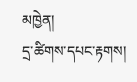མཁྱེན།
དྲ་ཚིགས་དཔང་རྟགས།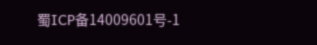蜀ICP备14009601号-1